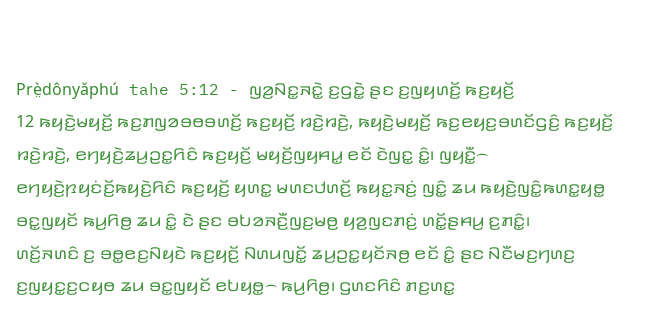Prè̤dônyǎphú tahe 5:12 - ꤜꤤ꤬ꤡꤢ꤭ꤏꤢꤧ꤭ ꤢ꤬ꤞꤢꤧ꤭ ꤔꤢ ꤢ꤬ꤜꤟꤛꤢꤩ꤬ ꤒꤢ꤬ꤟꤢꤩ꤬
12 ꤒꤟꤢꤧ꤬ꤗꤟꤢꤩ꤬ ꤒꤢ꤬ꤊꤜꤤꤋꤥꤋꤛꤢꤩ꤬ ꤒꤢ꤬ꤟꤢꤩ꤬ ꤙꤢꤧ꤬ꤙꤢꤧ꤬, ꤒꤟꤢꤧ꤬ꤗꤟꤢꤩ꤬ ꤒꤢ꤬ꤕꤟꤢ꤬ꤋꤛꤢꤩꤞꤢꤨ꤬ ꤒꤢ꤬ꤟꤢꤩ꤬ ꤙꤢꤧ꤬ꤙꤢꤧ꤬, ꤕꤚꤟꤢꤧ꤬ꤘꤣ꤬ꤑꤢ꤭ꤖꤢꤨ ꤒꤢ꤬ꤟꤢꤩ꤬ ꤗꤟꤢꤩ꤬ꤜꤟꤌꤣ꤭ ꤕꤢꤩ ꤢꤧꤜꤢ꤭ ꤢꤨ꤭꤯ ꤜꤟꤢꤪ꤭꤮ ꤕꤚꤟꤢꤧ꤬ꤐꤟꤢꤦꤢꤩ꤬ꤒꤟꤢꤧ꤬ꤖꤢꤨ ꤒꤢ꤬ꤟꤢꤩ꤬ ꤟꤛꤢ꤭ ꤗꤛꤢꤓꤛꤢꤩ꤬ ꤒꤟꤢ꤭ꤏꤢꤦ꤬ ꤜꤢꤨ꤭ ꤘꤣ ꤒꤟꤢꤧ꤬ꤜꤢꤨ꤭ꤒꤛꤢ꤭ꤟꤥ꤭ ꤋꤢ꤭ꤜꤟꤢꤩ ꤒꤣ꤬ꤖꤥ꤬ ꤘꤣ ꤢꤨ꤭ ꤢꤧ ꤔꤢ ꤋꤝꤤꤏꤢꤪ꤬ꤜꤢ꤬ꤗꤥ꤬ ꤟꤤ꤬ꤜꤢꤊꤢꤦ꤬ ꤛꤢꤩ꤭ꤔꤌꤣ꤬ ꤢ꤬ꤊꤢꤨ꤭꤯
ꤛꤢꤩ꤬ꤏꤛꤢꤨ ꤢ꤬ ꤋꤥ꤭ꤕꤢ꤬ꤡꤟꤢꤧ ꤒꤢ꤬ꤟꤢꤩ꤬ ꤡꤛꤣꤜꤢꤩ꤭ ꤘꤣ꤬ꤑꤢ꤭ꤟꤢꤩꤏꤥ꤬ ꤕꤢꤩ ꤢꤨ꤭ ꤔꤢ ꤡꤢꤪꤗꤢ꤬ꤚꤛꤢ꤬ ꤢ꤬ꤜꤟꤢ꤭ꤢ꤬ꤍꤟꤥ ꤘꤣ ꤋꤢ꤭ꤜꤟꤢꤩ ꤕꤝꤟꤥ꤭꤮ ꤒꤣ꤬ꤖꤥ꤬꤯ ꤞꤛꤢꤖꤢꤨ ꤊꤢ꤬ꤛꤢ꤭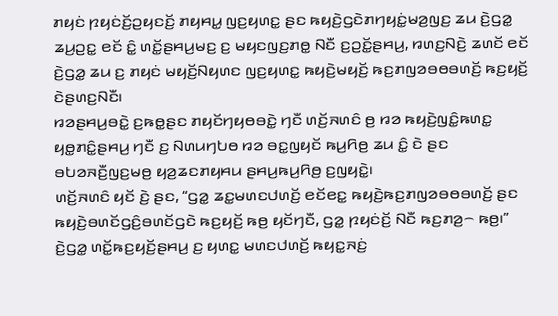ꤊꤟꤢꤦ ꤐꤟꤢꤦꤢꤩ꤬ꤑꤟꤢꤢꤩ꤬ ꤊꤟꤌꤣ꤭ ꤜꤢ꤬ꤟꤛꤢ꤭ ꤔꤢ ꤒꤟꤢꤧ꤬ꤞꤢꤧꤊꤚꤟꤢꤦ꤭ꤗꤤ꤬ꤜꤢ꤬ ꤘꤣ ꤢꤧ꤬ꤞꤤ꤭ ꤘꤣ꤬ꤑꤢ꤭ ꤕꤢꤩ ꤢꤨ꤭ ꤛꤢꤩ꤭ꤔꤌꤣ꤬ꤗꤢ꤬ ꤢ꤬ ꤗꤟꤢꤜꤢ꤬ꤊꤥ꤭ ꤡꤢꤪ ꤢ꤬ꤑꤢꤩ꤭ꤔꤌꤣ꤬, ꤙꤛꤢ꤬ꤡꤢꤧ꤬ ꤘꤛꤢꤩ ꤕꤢꤩ ꤢꤧ꤬ꤞꤤ꤭ ꤘꤣ ꤢ꤬ ꤊꤟꤢꤦ ꤗꤟꤢꤩ꤬ꤡꤟꤛꤢ ꤜꤢ꤬ꤟꤛꤢ꤭ ꤒꤟꤢꤧ꤬ꤗꤟꤢꤩ꤬ ꤒꤢ꤬ꤊꤜꤤꤋꤥꤋꤛꤢꤩ꤬ ꤒꤢ꤬ꤟꤢꤩ꤬ ꤢꤧꤔꤛꤢ꤬ꤡꤢꤪ꤯
ꤙꤤꤔꤌꤣ꤬ꤋꤢꤧ꤭ ꤢ꤬ꤒꤥ꤭ꤔꤢ ꤊꤟꤢꤩꤚꤟꤥꤋꤢꤧ꤭ ꤚꤢꤪ ꤛꤢꤩ꤬ꤏꤛꤢꤨ ꤥ꤬ ꤙꤤ ꤒꤟꤢꤧ꤬ꤜꤢꤨ꤭ꤒꤛꤢ꤭ ꤟꤥ꤭ꤊꤢꤨ꤭ꤔꤌꤣ꤬ ꤚꤢꤪ ꤢ꤬ ꤡꤛꤣꤚꤝꤥ ꤙꤤ ꤋꤢ꤭ꤜꤟꤢꤩ ꤒꤣ꤬ꤖꤥ꤬ ꤘꤣ ꤢꤨ꤭ ꤢꤧ ꤔꤢ ꤋꤝꤤꤏꤢꤪ꤬ꤜꤢ꤬ꤗꤥ꤬ ꤟꤤ꤬ꤘꤢꤊꤟꤌꤣ ꤔꤌꤣ꤬ꤒꤣ꤬ꤖꤥ꤬ ꤢ꤬ꤜꤟꤢꤧ꤭꤯
ꤛꤢꤩ꤬ꤏꤛꤢꤨ ꤟꤢꤩ ꤢꤧ꤬ ꤔꤢ, “ꤞꤤ꤭ ꤘꤢ꤭ꤗꤛꤢꤓꤛꤢꤩ꤬ ꤕꤢꤩꤕꤢ꤭ ꤒꤟꤢꤧ꤬ꤒꤢ꤬ꤊꤜꤤꤋꤥꤋꤛꤢꤩ꤬ ꤔꤢ ꤒꤟꤢꤧ꤬ꤋꤛꤢꤩꤞꤢꤨ꤬ꤋꤛꤢꤩꤞꤢꤧ ꤒꤢ꤬ꤟꤢꤩ꤬ ꤒꤥ꤬ ꤟꤢꤩꤚꤢꤪ, ꤞꤤ꤭ ꤐꤟꤢꤦꤢꤩ꤬ ꤡꤢꤪ ꤒꤢ꤬ꤊꤤ꤬꤮ ꤒꤥ꤬꤯”
ꤢꤧ꤬ꤞꤤ꤭ ꤛꤢꤩ꤭ꤒꤢ꤬ꤟꤢꤩ꤬ꤔꤌꤣ꤬ ꤢ꤬ ꤟꤛꤢ꤭ ꤗꤛꤢꤓꤛꤢꤩ꤬ ꤒꤟꤢ꤭ꤏꤢꤦ꤬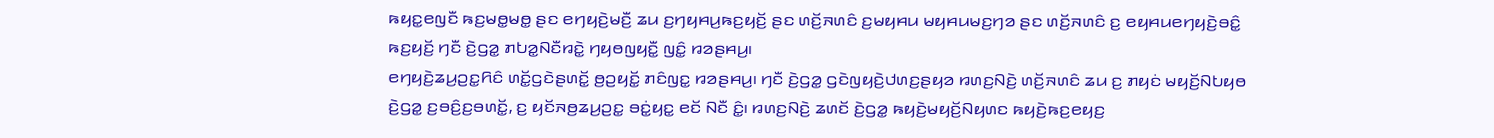ꤒꤟꤢ꤭ꤕꤜꤢꤪ ꤒꤢ꤬ꤗꤥ꤭ꤗꤥ꤭ ꤔꤢ ꤕꤚꤟꤢꤧ꤬ꤗꤢꤪ꤬ ꤘꤣ ꤢ꤬ꤚꤟꤌꤣ꤬ꤒꤢ꤬ꤟꤢꤩ꤬ ꤔꤢ ꤛꤢꤩ꤬ꤏꤛꤢꤨ ꤢ꤬ꤗꤟꤌꤣ ꤗꤟꤌꤣꤗꤢ꤬ꤚꤤ ꤔꤢ ꤛꤢꤩ꤬ꤏꤛꤢꤨ ꤢ꤬ ꤕꤟꤌꤣꤕꤚꤟꤢꤧ꤬ꤋꤢꤨ꤭ ꤒꤢ꤬ꤟꤢꤩ꤬ ꤚꤢꤪ ꤢꤧ꤬ꤞꤤ꤭ ꤊꤝꤤ꤭ꤡꤢꤪꤙꤢꤧ꤭ ꤚꤟꤥꤜꤟꤢꤪ꤭ ꤜꤢꤨ꤭ ꤙꤤꤔꤌꤣ꤬꤯
ꤕꤚꤟꤢꤧ꤬ꤘꤣ꤬ꤑꤢ꤭ꤖꤢꤨ ꤛꤢꤩ꤭ꤞꤢꤧꤔꤛꤢꤩ꤭ ꤥ꤬ꤑꤟꤢꤩ꤭ ꤊꤢꤨꤜꤢ꤭ ꤙꤤꤔꤌꤣ꤬꤯ ꤚꤢꤪ ꤢꤧ꤬ꤞꤤ꤭ ꤞꤢꤧꤜꤟꤢꤧ꤬ꤓꤛꤢ꤬ꤔꤟꤤ ꤙꤛꤢ꤬ꤡꤢꤧ꤬ ꤛꤢꤩ꤬ꤏꤛꤢꤨ ꤘꤣ ꤢ꤬ ꤊꤟꤢꤦ ꤗꤟꤢꤩ꤬ꤡꤝꤟꤥ ꤢꤧ꤬ꤞꤤ꤭ ꤢ꤬ꤋꤢꤨ꤬ꤢ꤬ꤋꤛꤢꤩ꤭, ꤢ꤬ ꤟꤢꤩꤏꤥ꤬ꤘꤣ꤬ꤑꤢ꤭ ꤋꤢꤦ꤭ꤟꤢ꤭ ꤕꤢꤩ ꤡꤢꤪ ꤢꤨ꤭꤯ ꤙꤛꤢ꤬ꤡꤢꤧ꤬ ꤘꤛꤢꤩ ꤢꤧ꤬ꤞꤤ꤭ ꤒꤟꤢꤧ꤬ꤗꤟꤢꤩ꤬ꤡꤟꤛꤢ ꤒꤟꤢꤧ꤬ꤒꤢ꤬ꤕꤟꤢ꤬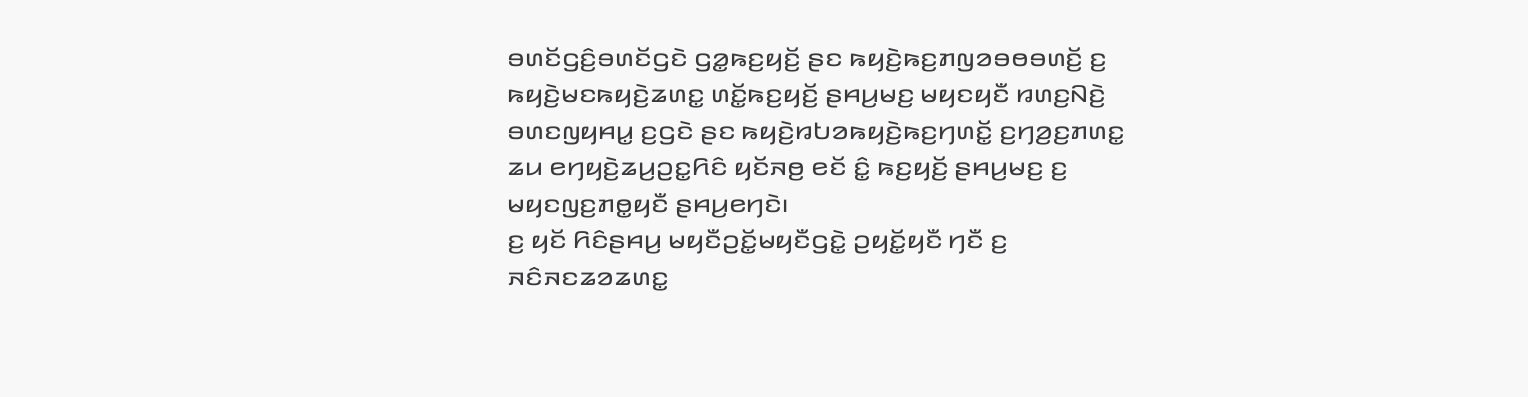ꤋꤛꤢꤩꤞꤢꤨ꤬ꤋꤛꤢꤩꤞꤢꤧ ꤞꤤ꤭ꤒꤢ꤬ꤟꤢꤩ꤬ ꤔꤢ ꤒꤟꤢꤧ꤬ꤒꤢ꤬ꤊꤜꤤꤋꤥꤋꤛꤢꤩ꤬ ꤢ꤬ ꤒꤟꤢꤧ꤬ꤗꤢꤒꤟꤢꤧ꤬ꤘꤛꤢ꤭ ꤛꤢꤩ꤭ꤒꤢ꤬ꤟꤢꤩ꤬ ꤔꤌꤣ꤬ꤗꤢ꤬ ꤗꤟꤢꤟꤢꤪ ꤙꤛꤢ꤬ꤡꤢꤧ꤬ ꤋꤛꤢꤜꤟꤌꤣ꤭ ꤢ꤬ꤞꤢꤧ ꤔꤢ ꤒꤟꤢꤧ꤬ꤙꤝꤤꤒꤟꤢꤧ꤬ꤒꤢ꤬ꤚꤛꤢꤩ꤭ ꤢ꤬ꤚꤤ꤬ꤢ꤬ꤊꤛꤢ꤭ ꤘꤣ ꤕꤚꤟꤢꤧ꤬ꤘꤣ꤬ꤑꤢ꤭ꤖꤢꤨ ꤟꤢꤩꤏꤥ꤬ ꤕꤢꤩ ꤢꤨ꤭ ꤒꤢ꤬ꤟꤢꤩ꤬ ꤔꤌꤣ꤬ꤗꤢ꤬ ꤢ꤬ ꤗꤟꤢꤜꤢ꤬ꤊꤥ꤭ꤟꤢꤪ ꤔꤌꤣ꤬ꤕꤚꤢꤧ꤯
ꤢ꤬ ꤟꤢꤩ ꤖꤢꤨꤔꤌꤣ꤬ ꤗꤟꤢꤪꤑꤢꤩ꤭ꤗꤟꤢꤪꤞꤢꤧ꤭ ꤑꤟꤢꤩ꤭ꤟꤢꤪ ꤚꤢꤪ ꤢ꤬ ꤏꤢꤨꤏꤢꤘꤤꤘꤛꤢ꤭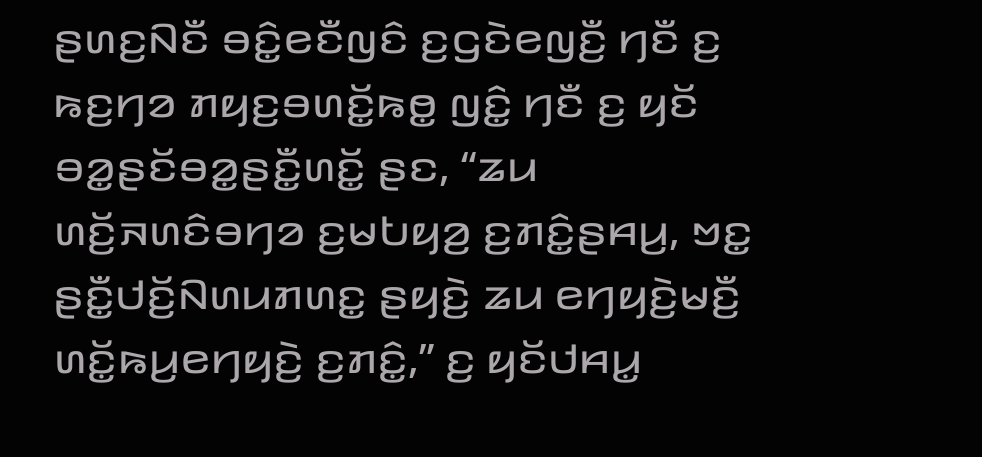ꤔꤛꤢ꤬ꤡꤢꤪ ꤋꤢꤨ꤭ꤕꤢꤪꤜꤢꤨ ꤢ꤬ꤞꤢꤧꤕꤜꤢꤪ꤬ ꤚꤢꤪ ꤢ꤬ ꤒꤢ꤬ꤚꤤ ꤊꤟꤢ꤬ꤋꤛꤢꤩ꤭ꤒꤥ꤭ ꤜꤢꤨ꤭ ꤚꤢꤪ ꤢ꤬ ꤟꤢꤩ ꤋꤤ꤭ꤔꤢꤩꤋꤤ꤭ꤔꤢꤪ꤭ꤛꤢꤩ꤭ ꤔꤢ, “ꤘꤣ ꤛꤢꤩ꤬ꤏꤛꤢꤨꤋꤚꤤ ꤢ꤬ꤗꤝꤟꤤ꤬ ꤢ꤬ꤊꤢꤨ꤭ꤔꤌꤣ꤬, ꤠꤢ꤭ ꤔꤢꤪ꤭ꤓꤢꤩ꤬ꤡꤛꤣꤊꤛꤢ꤭ ꤔꤟꤢꤧ꤬ ꤘꤣ ꤕꤚꤟꤢꤧ꤬ꤗꤢꤪ꤬ ꤛꤢꤩ꤭ꤒꤣ꤬ꤕꤚꤟꤢꤧ꤬ ꤢ꤬ꤊꤢꤨ꤭,” ꤢ꤬ ꤟꤢꤩꤓꤌꤣ꤭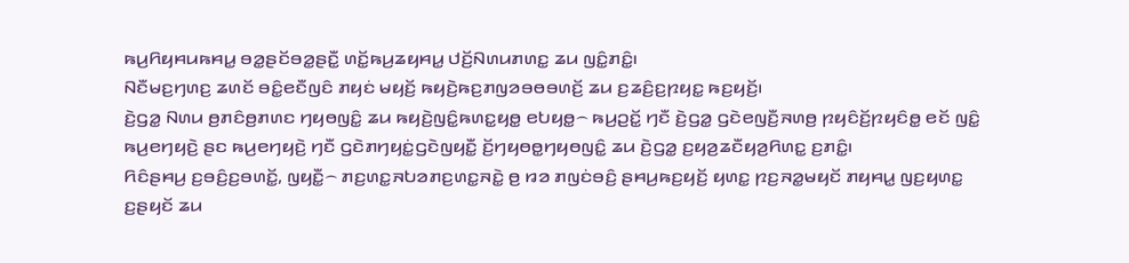ꤒꤣ꤬ꤖꤟꤌꤣꤒꤌꤣ꤭ ꤋꤤ꤭ꤔꤢꤩꤋꤤ꤭ꤔꤢꤪ꤭ ꤛꤢꤩ꤭ꤒꤣ꤬ꤘꤟꤌꤣ꤭ ꤓꤢꤩ꤬ꤡꤛꤣꤊꤛꤢ꤭ ꤘꤣ ꤜꤢꤨ꤭ꤊꤢꤨ꤭꤯
ꤡꤢꤪꤗꤢ꤬ꤚꤛꤢ꤬ ꤘꤛꤢꤩ ꤋꤢꤨ꤭ꤕꤢꤪꤜꤢꤨ ꤊꤟꤢꤦ ꤗꤟꤢꤩ꤬ ꤒꤟꤢꤧ꤬ꤒꤢ꤬ꤊꤜꤤꤋꤥꤋꤛꤢꤩ꤬ ꤘꤣ ꤢ꤬ꤘꤢꤨ꤬ꤢ꤬ꤐꤟꤢ꤭ ꤒꤢ꤬ꤟꤢꤩ꤬꤯
ꤢꤧ꤬ꤞꤤ꤭ ꤡꤛꤣ ꤥ꤬ꤊꤢꤨꤥ꤬ꤊꤛꤢ ꤚꤟꤥꤜꤢꤨ꤭ ꤘꤣ ꤒꤟꤢꤧ꤬ꤜꤢꤨ꤭ꤒꤛꤢ꤭ꤟꤥ꤭ ꤕꤝꤟꤥ꤭꤮ ꤒꤣ꤬ꤑꤢꤩ꤭ ꤚꤢꤪ ꤢꤧ꤬ꤞꤤ꤭ ꤞꤢꤧꤕꤜꤢꤪ꤬ꤏꤛꤥ꤬ ꤐꤟꤢꤨꤢꤩ꤬ꤐꤟꤢꤨꤥ꤭ ꤕꤢꤩ ꤜꤢꤨ꤭ ꤒꤣ꤬ꤕꤚꤟꤢꤧ꤬ ꤔꤢ ꤒꤣ꤬ꤕꤚꤟꤢꤧ꤬ ꤚꤢꤪ ꤞꤢꤧꤊꤚꤟꤢꤦ꤭ꤞꤢꤧꤜꤟꤢꤪ꤭ ꤢꤩ꤬ꤚꤟꤥꤥ꤭ꤚꤟꤥꤜꤢꤨ꤭ ꤘꤣ ꤢꤧ꤬ꤞꤤ꤭ ꤢ꤬ꤟꤤ꤬ꤘꤢꤪꤟꤤ꤬ꤖꤛꤢ꤭ ꤢ꤬ꤊꤢꤨ꤭꤯
ꤖꤢꤨꤔꤌꤣ꤬ ꤢ꤬ꤋꤢꤨ꤬ꤢ꤬ꤋꤛꤢꤩ꤭, ꤜꤟꤢꤪ꤭꤮ ꤊꤢ꤬ꤛꤢ꤭ꤏꤝꤤꤊꤢ꤬ꤛꤢ꤭ꤏꤢꤧ꤭ ꤥ꤬ ꤙꤤ ꤊꤜꤢꤦꤋꤢꤨ꤬ ꤔꤌꤣ꤬ꤒꤢ꤬ꤟꤢꤩ꤬ ꤟꤛꤢ꤭ ꤐꤢ꤬ꤏꤤ꤭ꤗꤟꤢꤩ ꤊꤟꤌꤣ꤭ ꤜꤢ꤬ꤟꤛꤢ꤭ ꤢ꤬ꤔꤟꤢꤩ ꤘꤣ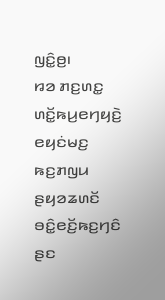ꤜꤢꤨ꤭ꤥ꤬꤯
ꤙꤤ ꤊꤢ꤬ꤛꤢ꤭ ꤛꤢꤩ꤭ꤒꤣ꤬ꤕꤚꤟꤢꤧ꤬ ꤕꤟꤢꤦꤗꤢ꤬ ꤒꤢ꤬ꤊꤜꤣ ꤔꤟꤤꤘꤛꤢꤩ ꤋꤢꤨ꤭ꤕꤢꤩ꤬ꤒꤢ꤬ꤚꤢꤨ ꤔꤢ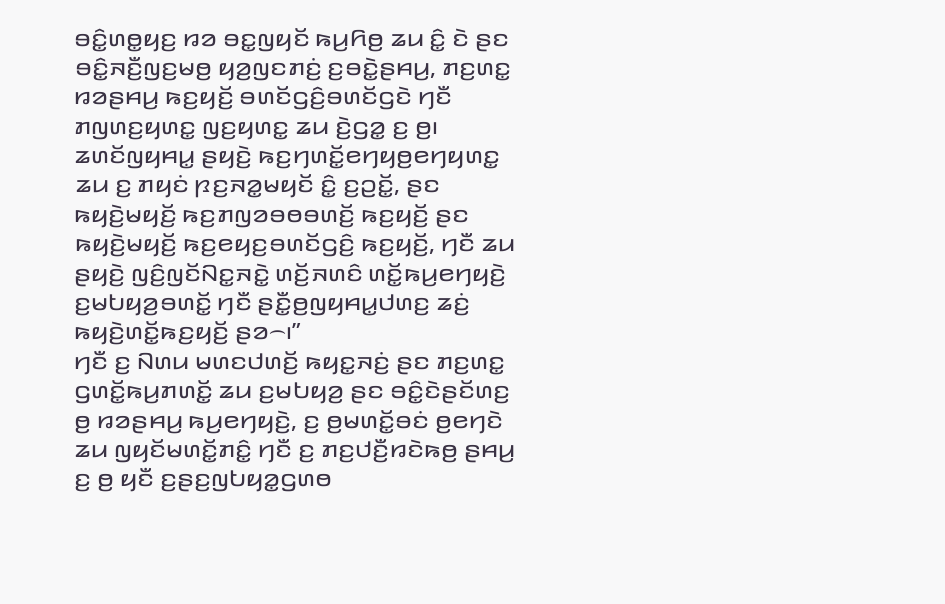ꤋꤢꤨ꤭ꤛꤥ꤭ꤟꤢ꤬ ꤙꤤ ꤋꤢ꤭ꤜꤟꤢꤩ ꤒꤣ꤬ꤖꤥ꤬ ꤘꤣ ꤢꤨ꤭ ꤢꤧ ꤔꤢ ꤋꤢꤨ꤭ꤏꤢꤪ꤬ꤜꤢ꤬ꤗꤥ꤬ ꤟꤤ꤬ꤜꤢꤊꤢꤦ꤬ ꤢ꤬ꤋꤢꤧ꤭ꤔꤌꤣ꤬, ꤊꤢ꤬ꤛꤢ꤭ ꤙꤤꤔꤌꤣ꤬ ꤒꤢ꤬ꤟꤢꤩ꤬ ꤋꤛꤢꤩꤞꤢꤨ꤬ꤋꤛꤢꤩꤞꤢꤧ ꤚꤢꤪ ꤊꤜꤛꤢ꤬ꤟꤛꤢ꤭ ꤜꤢ꤬ꤟꤛꤢ꤭ ꤘꤣ ꤢꤧ꤬ꤞꤤ꤭ ꤢ꤬ ꤥ꤬꤯
ꤘꤛꤢꤩꤜꤟꤌꤣ꤭ ꤔꤟꤢꤧ꤬ ꤒꤢ꤬ꤚꤛꤢꤩ꤭ꤕꤚꤟꤥ꤬ꤕꤚꤟꤛꤢ꤭ ꤘꤣ ꤢ꤬ ꤊꤟꤢꤦ ꤐꤢ꤬ꤏꤤ꤭ꤗꤟꤢꤩ ꤢꤨ꤭ ꤢ꤬ꤑꤢꤩ꤭, ꤔꤢ ꤒꤟꤢꤧ꤬ꤗꤟꤢꤩ꤬ ꤒꤢ꤬ꤊꤜꤤꤋꤥꤋꤛꤢꤩ꤬ ꤒꤢ꤬ꤟꤢꤩ꤬ ꤔꤢ ꤒꤟꤢꤧ꤬ꤗꤟꤢꤩ꤬ ꤒꤢ꤬ꤕꤟꤢ꤬ꤋꤛꤢꤩꤞꤢꤨ꤬ ꤒꤢ꤬ꤟꤢꤩ꤬, ꤚꤢꤪ ꤘꤣ ꤔꤟꤢꤧ꤬ ꤜꤢꤨ꤬ꤜꤢꤩꤡꤢ꤭ꤏꤢꤧ꤭ ꤛꤢꤩ꤬ꤏꤛꤢꤨ ꤛꤢꤩ꤭ꤒꤣ꤬ꤕꤚꤟꤢꤧ꤬ ꤢ꤬ꤗꤝꤟꤤ꤬ꤋꤛꤢꤩ꤭ ꤚꤢꤪ ꤔꤢꤪ꤭ꤥ꤬ꤜꤟꤌꤣ꤭ꤓꤛꤢ꤬ ꤘꤢꤦ꤬ ꤒꤟꤢꤧ꤬ꤛꤢꤩ꤭ꤒꤢ꤬ꤟꤢꤩ꤬ ꤔꤤ꤮꤯”
ꤚꤢꤪ ꤢ꤬ ꤡꤛꤣ ꤗꤛꤢꤓꤛꤢꤩ꤬ ꤒꤟꤢ꤭ꤏꤢꤦ꤬ ꤔꤢ ꤊꤢ꤬ꤛꤢ꤭ ꤞꤛꤢꤩ꤭ꤒꤣ꤬ꤊꤛꤢꤩ꤭ ꤘꤣ ꤢ꤬ꤗꤝꤟꤤ꤬ ꤔꤢ ꤋꤢꤨ꤭ꤢꤧꤔꤢꤩꤛꤢ꤬ ꤥ꤬ ꤙꤤꤔꤌꤣ꤬ ꤒꤣ꤬ꤕꤚꤟꤢꤧ꤬, ꤢ꤬ ꤥ꤬ꤗꤛꤢꤩ꤭ꤋꤢꤦ ꤥ꤬ꤕꤚꤢꤧ ꤘꤣ ꤜꤟꤢꤩꤗꤛꤢꤩ꤭ꤊꤢꤨ꤭ ꤚꤢꤪ ꤢ꤬ ꤊꤢ꤬ꤓꤢꤪ꤬ꤙꤢꤧꤒꤥ꤬ ꤔꤌꤣ꤬ ꤢ꤬ ꤥ꤬ ꤟꤢꤪ ꤢ꤬ꤔꤢ꤬ꤜꤝꤟꤤ꤭ꤞꤛꤥ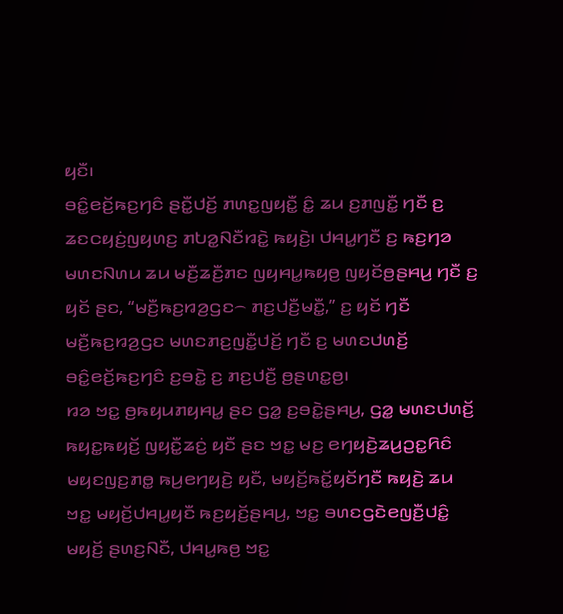ꤟꤢꤪ꤯
ꤋꤢꤨ꤭ꤕꤢꤩ꤬ꤒꤢ꤬ꤚꤢꤨ ꤔꤢꤪ꤭ꤓꤢꤩ꤬ ꤊꤛꤢ꤭ꤜꤟꤢꤪ꤭ ꤢꤨ꤭ ꤘꤣ ꤢ꤬ꤊꤜꤢꤪ꤭ ꤚꤢꤪ ꤢ꤬ ꤘꤢꤍꤟꤢꤦ꤬ꤜꤟꤛꤢ꤬ ꤊꤝꤤ꤭ꤡꤢꤪꤙꤢꤧ꤭ ꤒꤟꤢꤧ꤬꤯ ꤓꤌꤣ꤭ꤚꤢꤪ ꤢ꤬ ꤒꤢ꤬ꤚꤤ ꤗꤛꤢꤡꤛꤣ ꤘꤣ ꤗꤢꤪ꤬ꤘꤢꤪ꤬ꤊꤢ ꤜꤟꤌꤣ꤭ꤒꤟꤥ꤬ ꤜꤟꤢꤩꤥ꤬ꤔꤌꤣ꤬ ꤚꤢꤪ ꤢ꤬ ꤟꤢꤩ ꤔꤢ, “ꤗꤢꤪ꤬ꤒꤢ꤬ꤙꤤ꤬ꤞꤢ꤮ ꤊꤢ꤬ꤓꤢꤪ꤬ꤗꤢꤪ꤭,” ꤢ꤬ ꤟꤢꤩ ꤚꤢꤪ ꤗꤢꤪ꤬ꤒꤢ꤬ꤙꤤ꤬ꤞꤢ ꤗꤛꤢꤊꤢ꤬ꤜꤢꤪ꤭ꤓꤢꤩ꤬ ꤚꤢꤪ ꤢ꤬ ꤗꤛꤢꤓꤛꤢꤩ꤬ ꤋꤢꤨ꤭ꤕꤢꤩ꤬ꤒꤢ꤬ꤚꤢꤨ ꤢ꤬ꤋꤢꤧ꤭ ꤢ꤬ ꤊꤢ꤬ꤓꤢꤪ꤬ ꤥ꤬ꤔꤛꤢ꤭ꤥ꤬꤯
ꤙꤤ ꤠꤢ꤭ ꤥ꤬ꤒꤟꤣꤊꤟꤌꤣ꤭ ꤔꤢ ꤞꤤ꤭ ꤢ꤬ꤋꤢꤧ꤭ꤔꤌꤣ꤬, ꤞꤤ꤭ ꤗꤛꤢꤓꤛꤢꤩ꤬ ꤒꤟꤢ꤭ꤒꤟꤢꤩ꤬ ꤜꤟꤢꤪ꤭ꤘꤢꤦ꤬ ꤟꤢꤪ ꤔꤢ ꤠꤢ꤭ ꤗꤢ꤬ ꤕꤚꤟꤢꤧ꤬ꤘꤣ꤬ꤑꤢ꤭ꤖꤢꤨ ꤗꤟꤢꤜꤢ꤬ꤊꤥ꤭ ꤒꤣ꤬ꤕꤚꤟꤢꤧ꤬ ꤟꤢꤪ, ꤗꤟꤢꤩ꤬ꤒꤢꤩ꤭ꤟꤢꤩꤚꤢꤪ ꤒꤟꤢꤧ꤬ ꤘꤣ ꤠꤢ꤭ ꤗꤟꤢꤩ꤬ꤓꤌꤣ꤭ꤟꤢꤪ ꤒꤢ꤬ꤟꤢꤩ꤬ꤔꤌꤣ꤬, ꤠꤢ꤭ ꤋꤛꤢꤞꤢꤧꤕꤜꤢꤪ꤬ꤓꤢꤨ꤭ ꤗꤟꤢꤩ꤬ ꤔꤛꤢ꤬ꤡꤢꤪ, ꤓꤌꤣ꤭ꤒꤥ꤬ ꤠꤢ꤭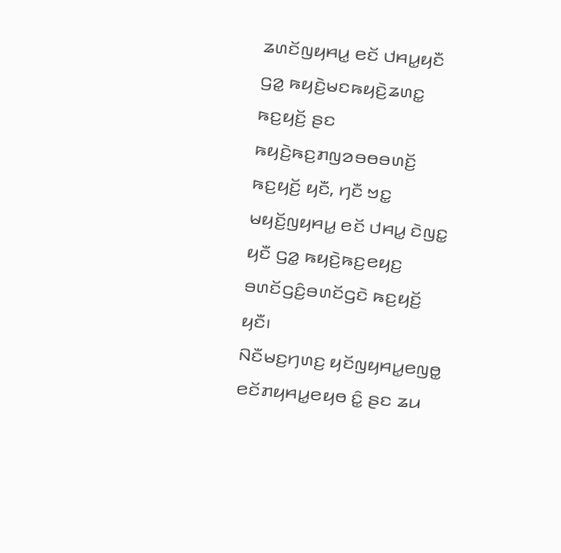ꤘꤛꤢꤩꤜꤟꤌꤣ꤭ ꤕꤢꤩ ꤓꤌꤣ꤭ꤟꤢꤪ ꤞꤤ꤭ ꤒꤟꤢꤧ꤬ꤗꤢꤒꤟꤢꤧ꤬ꤘꤛꤢ꤭ ꤒꤢ꤬ꤟꤢꤩ꤬ ꤔꤢ ꤒꤟꤢꤧ꤬ꤒꤢ꤬ꤊꤜꤤꤋꤥꤋꤛꤢꤩ꤬ ꤒꤢ꤬ꤟꤢꤩ꤬ ꤟꤢꤪ, ꤚꤢꤪ ꤠꤢ꤭ ꤗꤟꤢꤩ꤬ꤜꤟꤌꤣ꤭ ꤕꤢꤩ ꤓꤌꤣ꤭ ꤢꤧꤜꤢ꤭ ꤟꤢꤪ ꤞꤤ꤭ ꤒꤟꤢꤧ꤬ꤒꤢ꤬ꤕꤟꤢ꤬ ꤋꤛꤢꤩꤞꤢꤨ꤬ꤋꤛꤢꤩꤞꤢꤧ ꤒꤢ꤬ꤟꤢꤩ꤬ ꤟꤢꤪ꤯
ꤡꤢꤪꤗꤢ꤬ꤚꤛꤢ꤬ ꤟꤢꤩꤜꤟꤌꤣ꤭ꤕꤜꤥ꤭ ꤕꤢꤩꤊꤟꤌꤣ꤭ꤕꤟꤥ ꤢꤨ꤭ ꤔꤢ ꤘꤣ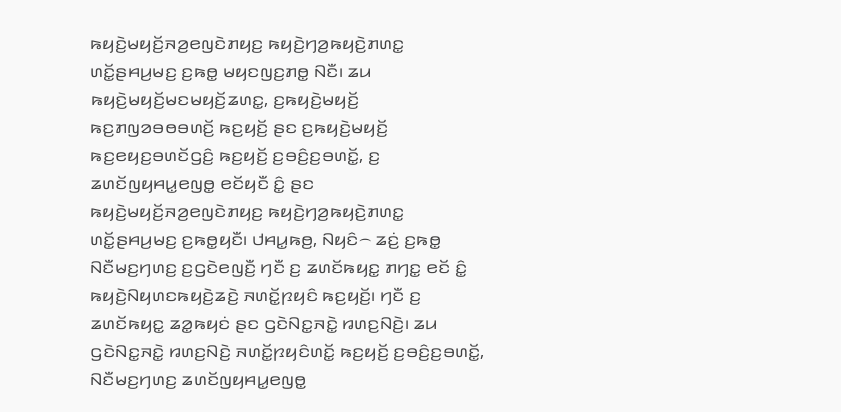ꤒꤟꤢꤧ꤬ꤗꤟꤢꤩ꤬ꤏꤤ꤬ꤕꤜꤢꤧꤊꤟꤢ꤬ ꤒꤟꤢꤧ꤬ꤚꤤ꤬ꤒꤟꤢꤧ꤬ꤊꤛꤢ꤭ ꤛꤢꤩ꤭ꤔꤌꤣ꤬ꤗꤢ꤬ ꤢ꤬ꤒꤥ꤭ ꤗꤟꤢꤜꤢ꤬ꤊꤥ꤭ ꤡꤢꤪ꤯ ꤘꤣ ꤒꤟꤢꤧ꤬ꤗꤟꤢꤩ꤬ꤗꤢꤗꤟꤢꤩ꤬ꤘꤛꤢ꤭, ꤢ꤬ꤒꤟꤢꤧ꤬ꤗꤟꤢꤩ꤬ ꤒꤢ꤬ꤊꤜꤤꤋꤥꤋꤛꤢꤩ꤬ ꤒꤢ꤬ꤟꤢꤩ꤬ ꤔꤢ ꤢ꤬ꤒꤟꤢꤧ꤬ꤗꤟꤢꤩ꤬ ꤒꤢ꤬ꤕꤟꤢ꤬ꤋꤛꤢꤩꤞꤢꤨ꤬ ꤒꤢ꤬ꤟꤢꤩ꤬ ꤢ꤬ꤋꤢꤨ꤬ꤢ꤬ꤋꤛꤢꤩ꤭, ꤢ꤬ ꤘꤛꤢꤩꤜꤟꤌꤣ꤭ꤕꤜꤥ꤭ ꤕꤢꤩꤟꤢꤪ ꤢꤨ꤭ ꤔꤢ ꤒꤟꤢꤧ꤬ꤗꤟꤢꤩ꤬ꤏꤤ꤬ꤕꤜꤢꤧꤊꤟꤢ꤬ ꤒꤟꤢꤧ꤬ꤚꤤ꤬ꤒꤟꤢꤧ꤬ꤊꤛꤢ꤭ ꤛꤢꤩ꤭ꤔꤌꤣ꤬ꤗꤢ꤬ ꤢ꤬ꤒꤥ꤭ꤟꤢꤪ꤯ ꤓꤌꤣ꤭ꤒꤥ꤬, ꤡꤟꤢꤨ꤮ ꤘꤢꤦ꤬ ꤢ꤬ꤒꤥ꤭ ꤡꤢꤪꤗꤢ꤬ꤚꤛꤢ꤬ ꤢ꤬ꤞꤢꤧꤕꤜꤢꤪ꤬ ꤚꤢꤪ ꤢ꤬ ꤘꤛꤢꤩꤒꤟꤢ꤭ ꤊꤚꤢ꤭ ꤕꤢꤩ ꤢꤨ꤭ ꤒꤟꤢꤧ꤬ꤡꤟꤛꤢꤒꤟꤢꤧ꤬ꤘꤢꤧ꤬ ꤏꤛꤢꤩ꤭ꤐꤟꤢꤨ ꤒꤢ꤬ꤟꤢꤩ꤬꤯ ꤚꤢꤪ ꤢ꤬ ꤘꤛꤢꤩꤒꤟꤢ꤭ ꤘꤤ꤭ꤒꤟꤢꤦ ꤔꤢ ꤞꤢꤧꤡꤢ꤭ꤏꤢꤧ꤭ ꤙꤛꤢ꤬ꤡꤢꤧ꤬꤯ ꤘꤣ ꤞꤢꤧꤡꤢ꤭ꤏꤢꤧ꤭ ꤙꤛꤢ꤬ꤡꤢꤧ꤬ ꤏꤛꤢꤩ꤭ꤐꤟꤢꤨꤛꤢꤩ꤭ ꤒꤢ꤬ꤟꤢꤩ꤬ ꤢ꤬ꤋꤢꤨ꤬ꤢ꤬ꤋꤛꤢꤩ꤭, ꤡꤢꤪꤗꤢ꤬ꤚꤛꤢ꤬ ꤘꤛꤢꤩꤜꤟꤌꤣ꤭ꤕꤜꤥ꤭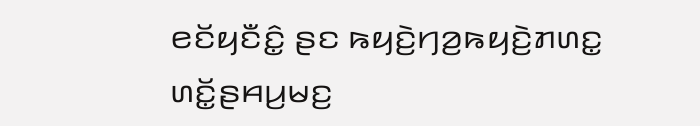ꤕꤢꤩꤟꤢꤪꤢꤨ꤭ ꤔꤢ ꤒꤟꤢꤧ꤬ꤚꤤ꤬ꤒꤟꤢꤧ꤬ꤊꤛꤢ꤭ ꤛꤢꤩ꤭ꤔꤌꤣ꤬ꤗꤢ꤬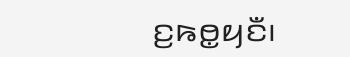ꤢ꤬ꤒꤥ꤭ꤟꤢꤪ꤯